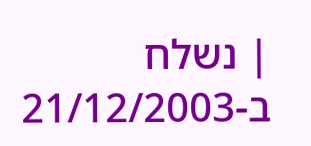| נשלח ב-21/12/2003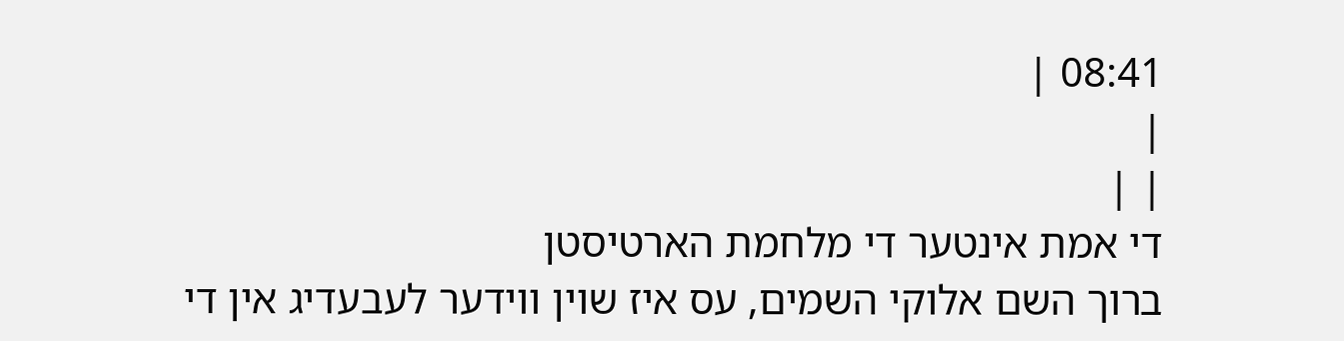08:41 |
|
| |
די אמת אינטער די מלחמת הארטיסטן
ברוך השם אלוקי השמים, עס איז שוין ווידער לעבעדיג אין די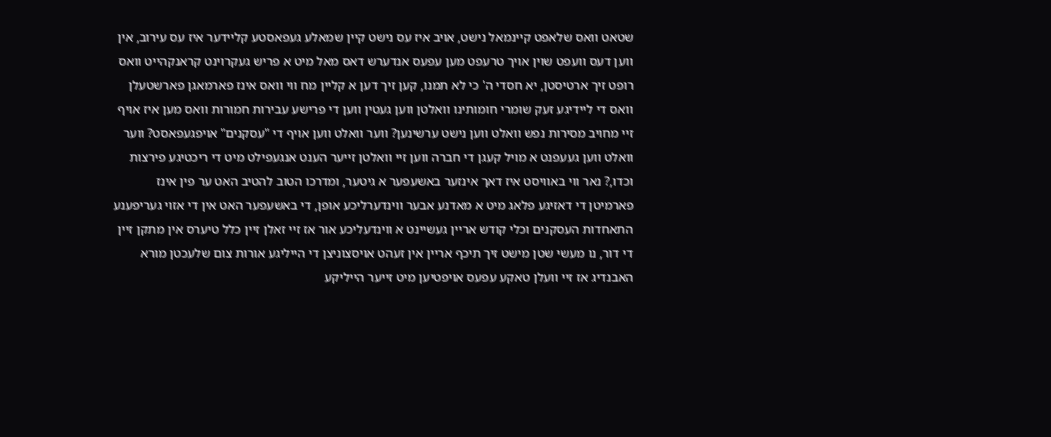שטאט וואס שלאפט קיינמאל נישט, אויב איז עס נישט קיין שמאלע געפאסטע קליידער איז עס עירוב, אין ווען דעס וועפט שוין אויך טרעפט מען עפעס אנדערש דאס מאל מיט א פריש געקרוינט קראנקהייט וואס רופט זיך ארטיסטן, יא חסדי ה' כי לא תמנו, קען זיך דען א קליין מח ווי וואס אינז פארמאגן פארשטעלן וואס די ליידיגע זעק שומרי חומותינו וואלטן ווען געטין ווען די פרישע עבירות חמורות וואס מען איז אויף זיי מחויב מסירות נפש וואלט ווען נישט ערשינען? ווער וואלט ווען אויף די "עסקנים" אויפגעפאסט? ווער וואלט ווען געעפנט א מויל קעגן די חברה ווען זיי וואלטן זייער הענט אנגעפילט מיט די ריכטיגע פירצות וכדו,? נאר ווי באוויסט איז דאך אינזער באשעפער א גיטער, ומדרכו הטוב להטיב האט ער פין אינז פארמיטן די דאזיגע פלאג מיט א מאדנע אבער ווינדערליכע אופן, די באשעפער האט אין די אזוי געריפענע התאחדות העסקנים וכלי קודש אריין געשיינט א ווינדעליכע אור אז זיי זאלן זיין כלל טיערס אין מתקן זיין די דור, נו מעשי שטן מישט זיך תיכף אריין אין זעהט אויסצוניצן די הייליגע אורות צום שלעכטן מורא האבנדיג אז זיי וועלן טאקע עפעס אויפטיען מיט זייער הייליקע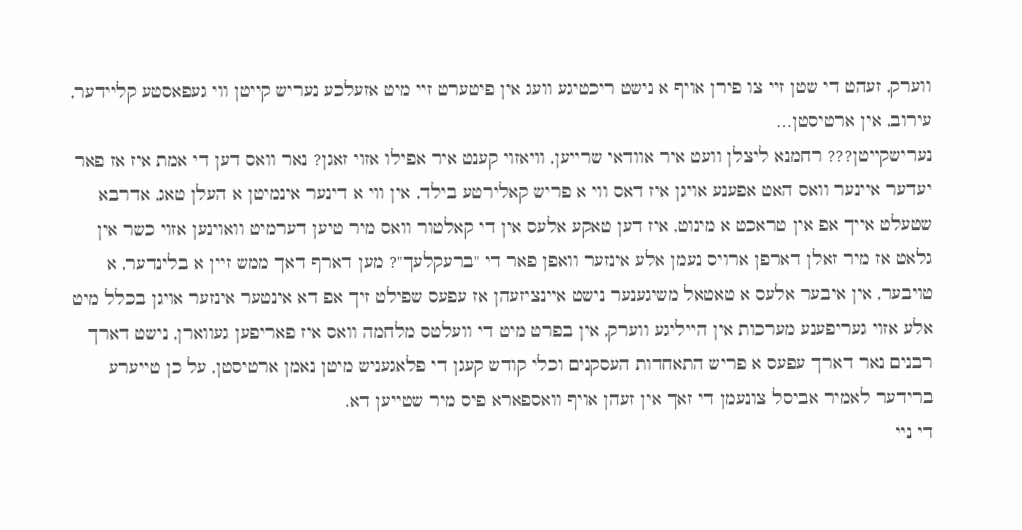ווערק, זעהט די שטן זיי צו פירן אויף א נישט ריכטיגע וועג אין פיטערט זיי מיט אזעלכע נעריש קייטן ווי געפאסטע קליידער, עירוב, אין ארטיסטן…
נערישקייטן??? רחמנא ליצלן וועט איר אוודאי שרייען, וויאזוי קענט איר אפילו אזוי זאגן? נאר וואס דען די אמת איז אז פאר יעדער איינער וואס האט אפענע אויגן איז דאס ווי א פריש קאלירטע בילד, אין ווי א דינער אינמיטן א העלן טאג, אדרבא שטעלט אייך אפ אין טראכט א מינוט, איז דען טאקע אלעס אין די קאלטור וואס מיר טיען דערמיט וואוינען אזוי כשר אין גלאט אז מיר זאלן דארפן ארויס נעמן אלע אינזער וואפן פאר די "ברעקלעך"? מען דארף דאך ממש זיין א בלינדער, א טויבער, אין איבער אלעס א טאטאל משיגענער נישט איינציזעהן אז עפעס שפילט זיך אפ דא אינטער אינזער אויגן בכלל מיט אלע אזוי געריפענע מערכות אין הייליגע ווערק, אין בפרט מיט די וועלטס מלחמה וואס איז פאריפען געווארן, נישט דארך רבנים נאר דארך עפעס א פריש התאחדות העסקנים וכלי קודש קעגן די פלאגעניש מיטן נאמן ארטיסטן, על כן טייערע ברידער לאמיר אביסל צונעמן די זאך אין זעהן אויף וואספארא פיס מיר שטייען דא.
די ניי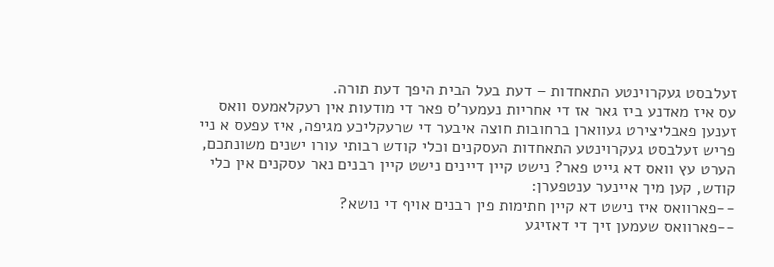זעלבסט געקרוינטע התאחדות – דעת בעל הבית היפך דעת תורה.
עס איז מאדנע ביז גאר אז די אחריות נעמער'ס פאר די מודעות אין רעקלאמעס וואס זענען פאבליצירט געווארן ברחובות חוצה איבער די שרעקליכע מגיפה, איז עפעס א ניי פריש זעלבסט געקרוינטע התאחדות העסקנים וכלי קודש רבותי עורו ישנים משונתכם, הערט עץ וואס דא גייט פאר? נישט קיין דיינים נישט קיין רבנים נאר עסקנים אין כלי קודש, קען מיך איינער ענטפערן:
--פארוואס איז נישט דא קיין חתימות פין רבנים אויף די נושא?
--פארוואס שעמען זיך די דאזיגע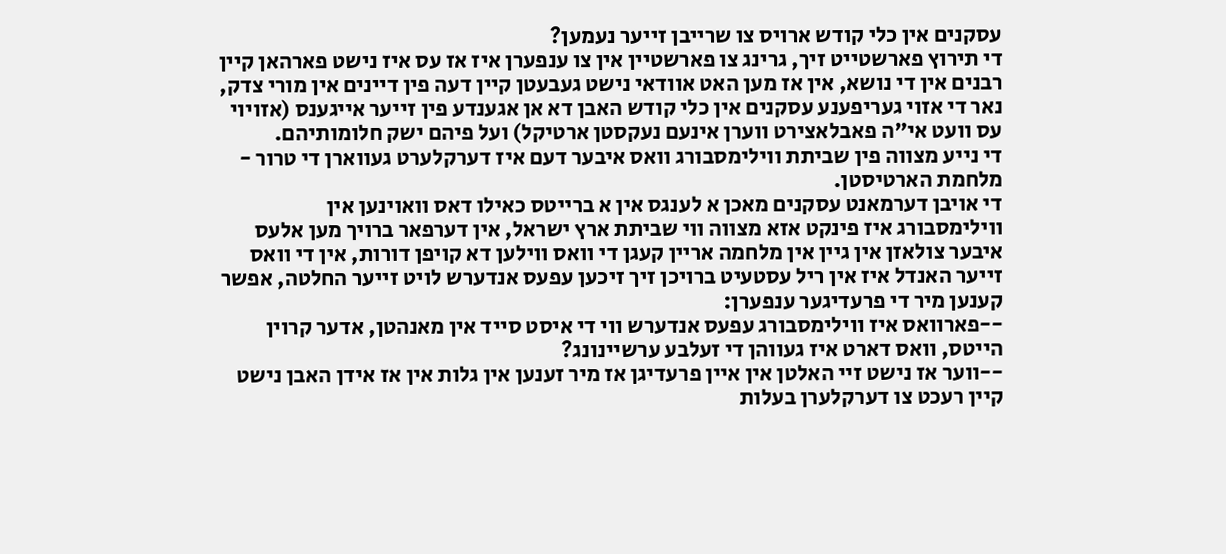עסקנים אין כלי קודש ארויס צו שרייבן זייער נעמען?
די תירוץ פארשטייט זיך, גרינג צו פארשטיין אין צו ענפערן איז אז עס איז נישט פארהאן קיין רבנים אין די נושא, אין אז מען האט אוודאי נישט געבעטן קיין דעה פין דיינים אין מורי צדק, נאר די אזוי געריפענע עסקנים אין כלי קודש האבן דא אן אגענדע פין זייער אייגענס (אזויוי עס וועט אי"ה פאבלאצירט ווערן אינעם נעקסטן ארטיקל) ועל פיהם ישק חלומותיהם.
די נייע מצווה פין שביתת ווילימסבורג וואס איבער דעם איז דערקלערט געווארן די טרור - מלחמת הארטיסטן.
די אויבן דערמאנט עסקנים מאכן א לענגס אין א ברייטס כאילו דאס וואוינען אין ווילימסבורג איז פינקט אזא מצווה ווי שביתת ארץ ישראל, אין דערפאר ברויך מען אלעס איבער צולאזן אין גיין אין מלחמה אריין קעגן די וואס ווילען דא קויפן דורות, אין די וואס זייער האנדל איז אין ריל עסטעיט ברויכן זיך זיכען עפעס אנדערש לויט זייער החלטה, אפשר קענען מיר די פרעדיגער ענפערן:
--פארוואס איז ווילימסבורג עפעס אנדערש ווי די איסט סייד אין מאנהטן, אדער קרוין הייטס, וואס דארט איז געווהן די זעלבע ערשיינונג?
--ווער אז נישט זיי האלטן אין איין פרעדיגן אז מיר זענען אין גלות אין אז אידן האבן נישט קיין רעכט צו דערקלערן בעלות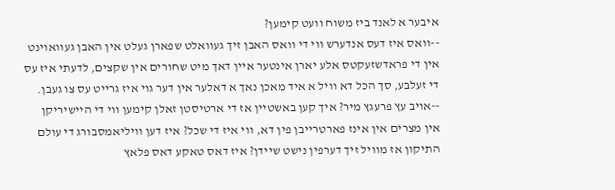איבער א לאנד ביז משוח וועט קימען?
--וואס איז דעס אנדערש ווי די וואס האבן זיך געוואלט שפארן געלט אין האבן געוואוינט אין די פראדשזעקטס אלע יארן אינטער איין דאך מיט שחורים אין שקצים, לדעתי איז עס די זעלבע, סך הכל דא וויל א איד מאכן נאך א דאלער אין דער גוי איז גרייט עס צו געבן.
--אויב עץ פרעגץ מיר? איך קען באשטיין אז די ארטיסטן זאלן קימען ווי די היישיריקן אין מצרים אין אינז פארטרייבן פין דא, ווי איז די שכל? איז דען וויליאמסבורג די עולם התיקון אז מוויל זיך דערפין נישט שיידן? איז דאס טאקע דאס פלאץ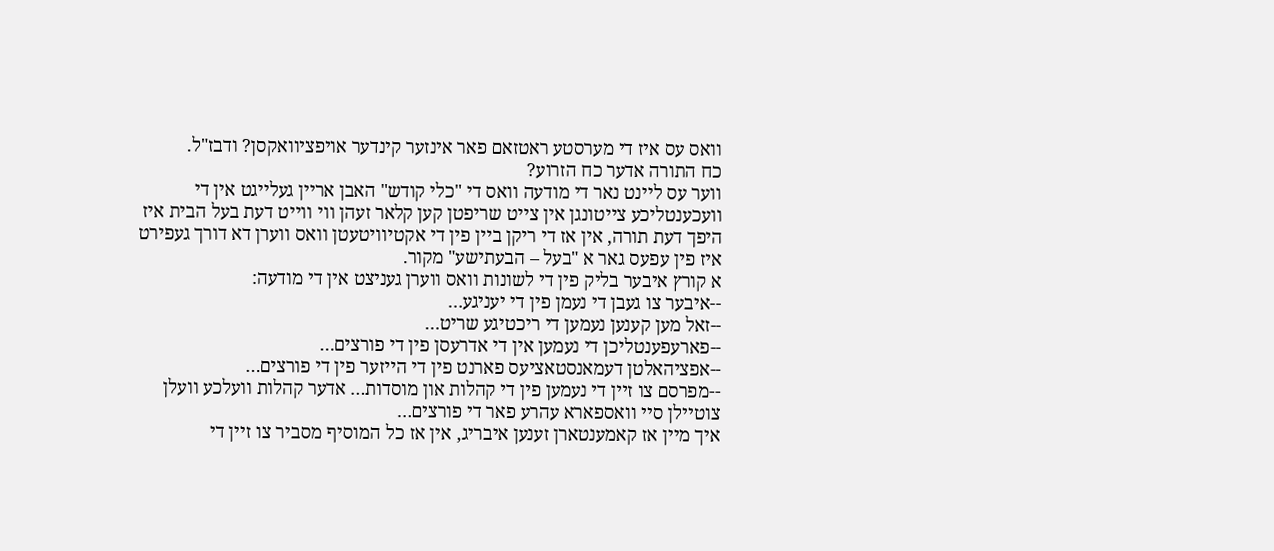וואס עס איז די מערסטע ראטזאם פאר אינזער קינדער אויפציוואקסן? ודבז"ל.
כח התורה אדער כח הזרוע?
ווער עס ליינט נאר די מודעה וואס די "כלי קודש" האבן אריין געלייגט אין די וועכענטליכע צייטונגן אין צייט שריפטן קען קלאר זעהן ווי ווייט דעת בעל הבית איז היפך דעת תורה, אין אז די ריקן ביין פין די אקטיוויטעטן וואס ווערן דא דורך געפירט איז פין עפעס גאר א "בעל – הבעתישע" מקור.
א קורץ איבער בליק פין די לשונות וואס ווערן געניצט אין די מודעה:
--איבער צו געבן די נעמן פין די יעניגע…
--זאל מען קענען נעמען די ריכטיגע שריט…
--פארעפענטליכן די נעמען אין די אדרעסן פין די פורצים…
--אפציהאלטן דעמאנסטאציעס פארנט פין די הייזער פין די פורצים…
--מפרסם צו זיין די נעמען פין די קהלות און מוסדות… אדער קהלות וועלכע וועלן צוטיילן סיי וואספארא עהרע פאר די פורצים…
איך מיין אז קאמענטארן זענען איבריג, אין אז כל המוסיף מסביר צו זיין די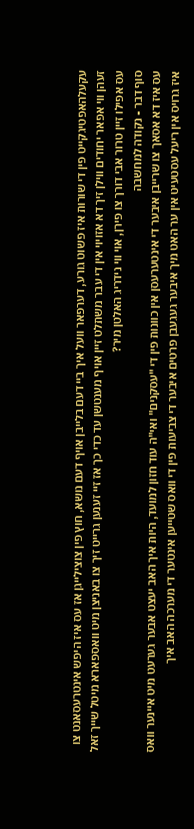עקעלהאפטיגקייט פין די שורות איז פשוט גורע, דערפאר וועל איך ביי דעם בלייבן אויף דעם נושא, חוץ פין צוצילייגן אז עס איז היפש אינטרעסאנט צו זעהן ווי אפאר יחודים ווילן זיך דא אזויוי אין די עבר משתלט זיין אויף מענטשן עד כדי כך אז זיי זענען גרייט זיך צו באניצן מיט וואספארא מיטל שייך זאל עס אפילו זיין טרור אבי דורך צו פירן, אוי ווי נידריג האלטן מיר?
סוף דבר - נקודה למחשבה
עס איז דא אסאך צו שרייבן איבער די אינטערעסן אין כוונות פין די "עסקנים" ואי"ה עוד חזון למועד, היות איך האב יעצט אבער גערעט מיט איינער וואס איז גרויס אין ריעל עסטעיט אין ער האט מיך איבער געגעבן פרטים איבער די צביעות פין די וואס שטייען אינטער די מערכה האב איך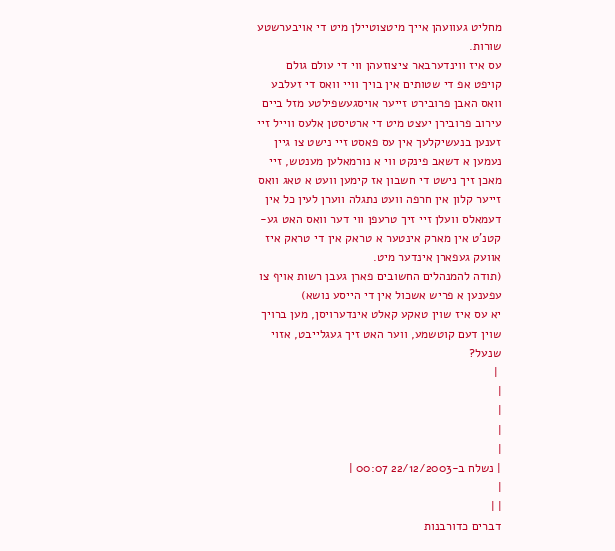מחליט געוועהן אייך מיטצוטיילן מיט די אויבערשטע שורות.
עס איז ווינדערבאר ציצוזעהן ווי די עולם גולם קויפט אפ די שטותים אין בויך וויי וואס די זעלבע וואס האבן פרובירט זייער אויסגעשפילטע מזל ביים עירוב פרובירן יעצט מיט די ארטיסטן אלעס ווייל זיי זענען בנעשיקלעך אין עס פאסט זיי נישט צו גיין נעמען א דשאב פינקט ווי א נורמאלען מענטש, זיי מאכן זיך נישט די חשבון אז קימען וועט א טאג וואס זייער קלון אין חרפה וועט נתגלה ווערן לעין כל אין דעמאלס וועלן זיי זיך טרעפן ווי דער וואס האט גע-קטנ'ט אין מארק אינטער א טראק אין די טראק איז אוועק געפארן אינדער מיט.
(תודה להמנהלים החשובים פארן געבן רשות אויף צו עפענען א פריש אשכול אין די הייסע נושא)
יא עס איז שוין טאקע קאלט אינדערויסן, מען ברויך שוין דעם קוטשמע, ווער האט זיך געגלייבט, אזוי שנעל?
 |
|
|
|
|
| נשלח ב-22/12/2003 00:07 |
|
| |
דברים כדורבנות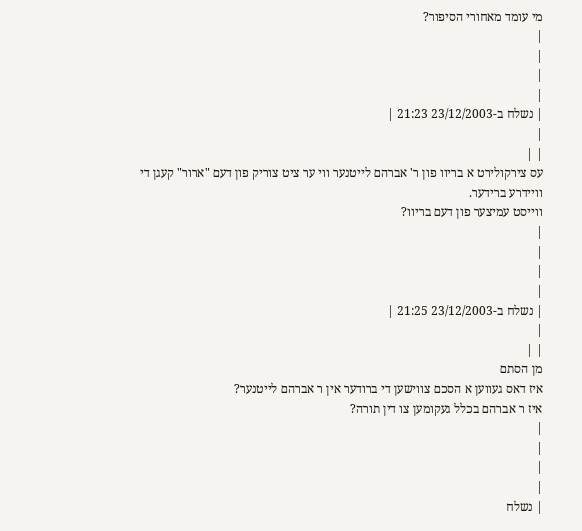מי עומד מאחורי הסיפור?
|
|
|
|
| נשלח ב-23/12/2003 21:23 |
|
| |
עס צירקולירט א בריוו פון ר' אברהם לייטנער ווי ער ציט צוריק פון דעם "ארור" קעגן די וויידרע ברידער.
ווייסט עמיצער פון דעם בריוו?
|
|
|
|
| נשלח ב-23/12/2003 21:25 |
|
| |
מן הסתם
איז דאס געווען א הסכם צווישען די ברודער אין ר אברהם לייטנער?
איז ר אברהם בכלל געקומען צו דין תורה?
|
|
|
|
| נשלח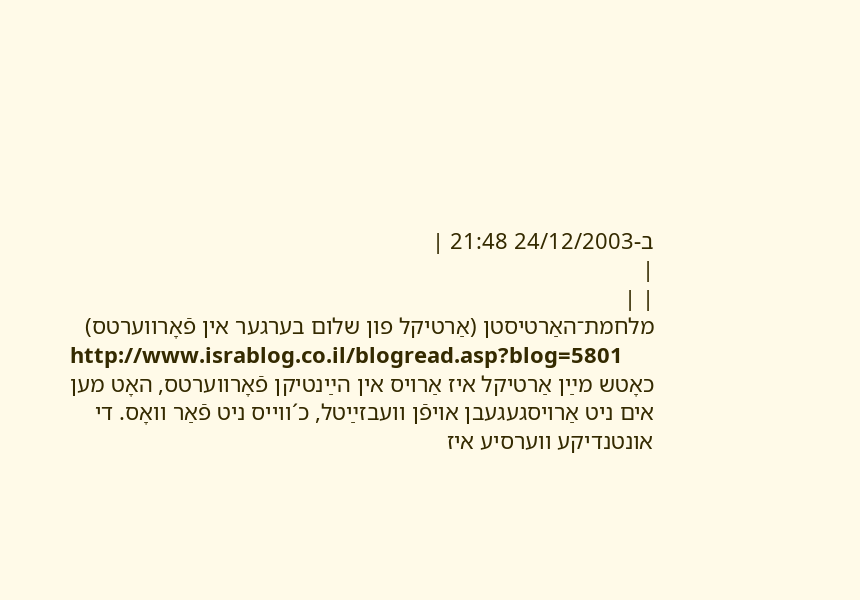ב-24/12/2003 21:48 |
|
| |
מלחמת־האַרטיסטן (אַרטיקל פון שלום בערגער אין פֿאָרווערטס)
http://www.israblog.co.il/blogread.asp?blog=5801
כאָטש מײַן אַרטיקל איז אַרויס אין הײַנטיקן פֿאָרווערטס, האָט מען אים ניט אַרויסגעגעבן אויפֿן וועבזײַטל, כ´ווייס ניט פֿאַר וואָס. די אונטנדיקע ווערסיע איז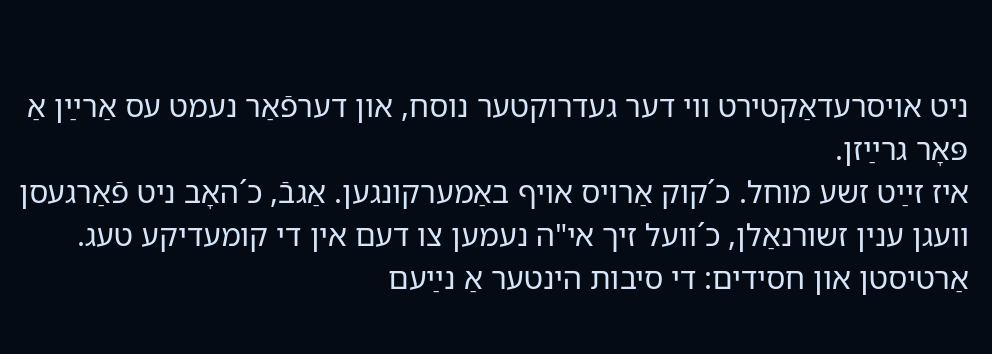ניט אויסרעדאַקטירט ווי דער געדרוקטער נוסח, און דערפֿאַר נעמט עס אַרײַן אַ פּאָר גרײַזן.
איז זײַט זשע מוחל. כ´קוק אַרויס אויף באַמערקונגען. אַגבֿ, כ´האָב ניט פֿאַרגעסן וועגן ענין זשורנאַלן, כ´וועל זיך אי"ה נעמען צו דעם אין די קומעדיקע טעג.
אַרטיסטן און חסידים: די סיבות הינטער אַ נײַעם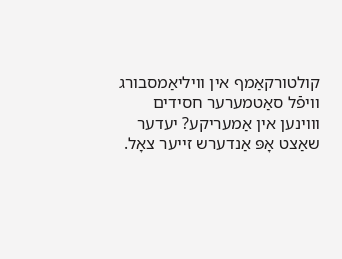קולטורקאַמף אין וויליאַמסבורג
וויפֿל סאַטמערער חסידים וווינען אין אַמעריקע? יעדער שאַצט אָפּ אַנדערש זייער צאָל.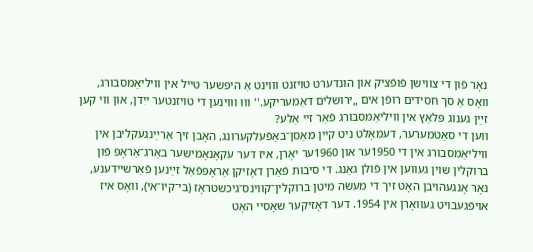נאָר פֿון די צווישן פֿופֿציק און הונדערט טויזנט וווינט אַ היפּשער טייל אין וויליאַמסבורג, וואָס אַ סך חסידים רופֿן אים „ירושלים דאַמעריקע.'' וווּ וווינען די טויזנטער ייִדן, און ווי קען זײַן גענוג פּלאַץ אין וויליאַמסבורג פֿאַר זיי אַלע?
ווען די סאַטמערער, דעמאָלט ניט קיין מאַסן־באַפֿעלקערונג, האָבן זיך אַרײַנגעקליבן אין וויליאַמסבורג אין די 1950ער און 1960ער יאָרן, איז דער עקאָנאָמישער באַרג־אַראָפּ פֿון ברוקלין שוין געווען אין פֿולן גאַנג. די סיבות פֿאַרן דאָזיקן אַראָפּפֿאַל זײַנען פֿאַרשיידענע, נאָר אָנגעהויבן האָט זיך די מעשׂה מיטן ברוקלין־קווינס־גיכשטראָז (בי־קיו־אי), וואָס איז אויפֿגעבויט געוואָרן אין 1954. דער דאָזיקער שאָסיי האָט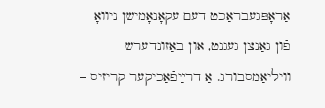אַראָפּגעבראַכט דעם עקאָנאָמישן ניוואָ פֿון גאַנצן געגנט, און באַזונדערש וויליאַמסבורג. אַ דרײַפֿאַכיקער קריזיס –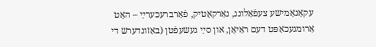עקאָנאָמישע צעפֿאַלונג, נאַרקאָטיק, פֿאַרברעכערײַ – האָט אַרומגעכאַפּט דעם ראַיאָן, און סײַ געשעפֿטן (באַזונדערש די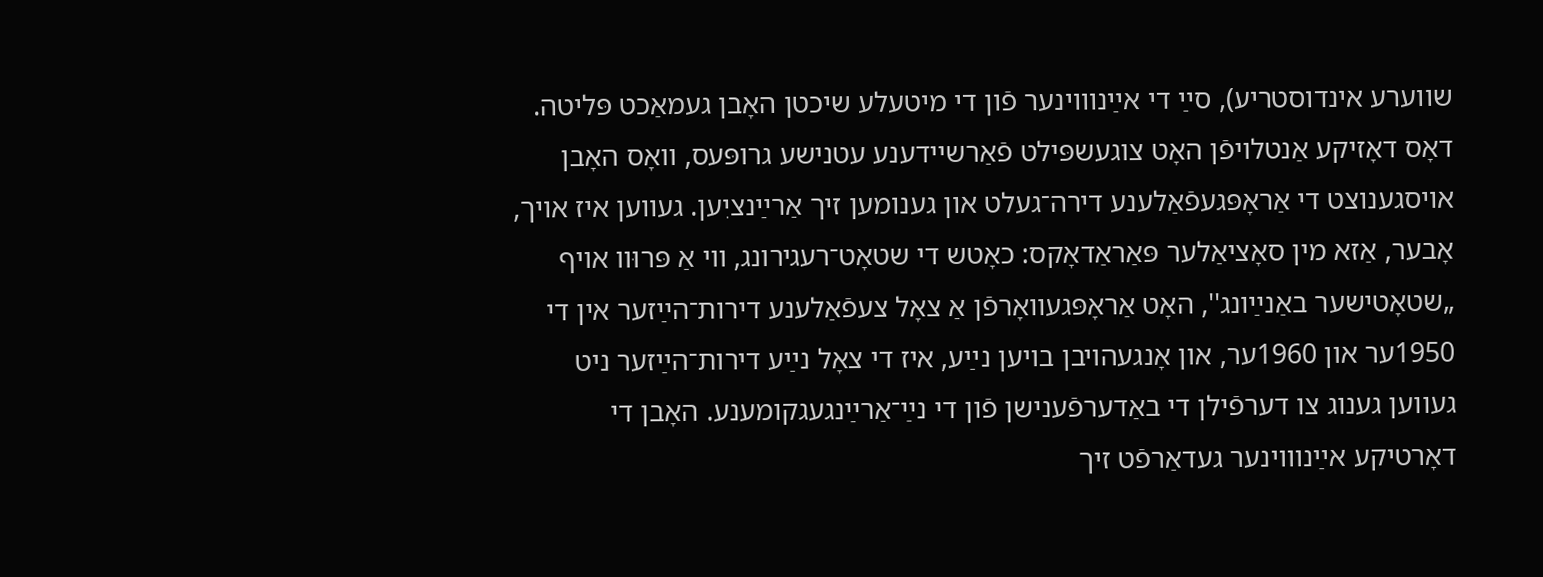שווערע אינדוסטריע), סײַ די אײַנוווינער פֿון די מיטעלע שיכטן האָבן געמאַכט פּליטה.
דאָס דאָזיקע אַנטלויפֿן האָט צוגעשפּילט פֿאַרשיידענע עטנישע גרופּעס, וואָס האָבן אויסגענוצט די אַראָפּגעפֿאַלענע דירה־געלט און גענומען זיך אַרײַנציִען. געווען איז אויך, אָבער, אַזא מין סאָציאַלער פּאַראַדאָקס: כאָטש די שטאָט־רעגירונג, ווי אַ פּרוּוו אויף „שטאָטישער באַנײַונג'', האָט אַראָפּגעוואָרפֿן אַ צאָל צעפֿאַלענע דירות־הײַזער אין די 1950ער און 1960ער, און אָנגעהויבן בויען נײַע, איז די צאָל נײַע דירות־הײַזער ניט געווען גענוג צו דערפֿילן די באַדערפֿענישן פֿון די נײַ־אַרײַנגעגקומענע. האָבן די דאָרטיקע אײַנוווינער געדאַרפֿט זיך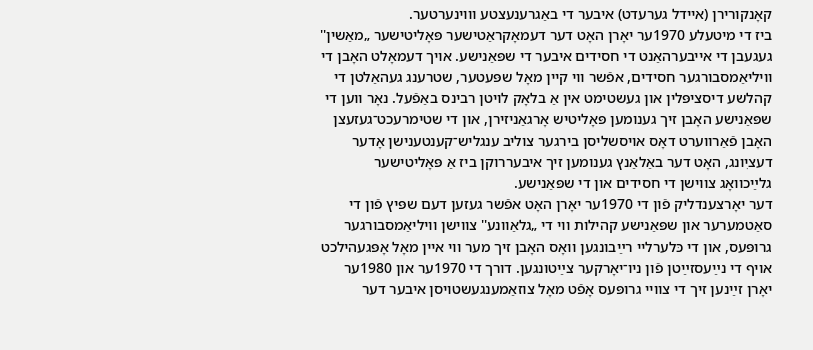קאָנקורירן (איידל גערעדט) איבער די באַגרענעצטע וווינערטער.
ביז די מיטעלע 1970ער יאָרן האָט דער דעמאָקראַטישער פּאָליטישער „מאַשין'' געגעבן די אייבערהאַנט די חסידים איבער די שפּאַנישע. אויך דעמאָלט האָבן די וויליאַמסבורגער חסידים, אפֿשר ווי קיין מאָל שפּעטער, שטרענג געהאַלטן די קהלשע דיסציפּלין און געשטימט אין אַ בלאָק לויטן רבינס באַפֿעל. נאָר ווען די שפּאַנישע האָבן זיך גענומען פּאָליטיש אָרגאַניזירן, און די שטימרעכט־געזעצן האָבן פֿאַרווערט דאָס אויסשליסן בירגער צוליב ענגליש־קענטענישן אָדער דעציִונג, האָט דער באַלאַנץ גענומען זיך איבעררוקן ביז אַ פּאָליטישער גלײַכוואָג צווישן די חסידים און די שפּאַנישע.
דער יאָרצענדליק פֿון די 1970ער יאָרן האָט אפֿשר געזען דעם שפּיץ פֿון די סאַטמערער און שפּאַנישע קהילות ווי די „גלאַוונע'' צווישן וויליאַמסבורגער גרופּעס, און די כּלערליי רײַבונגען וואָס האָבן זיך מער ווי איין מאָל אָפּגעהילכט אויף די נײַעסזײַטן פֿון ניו־יאָרקער צײַטונגען. דורך די 1970ער און 1980ער יאָרן זײַנען זיך די צוויי גרופּעס אָפֿט מאָל צוזאַמענגעשטויסן איבער דער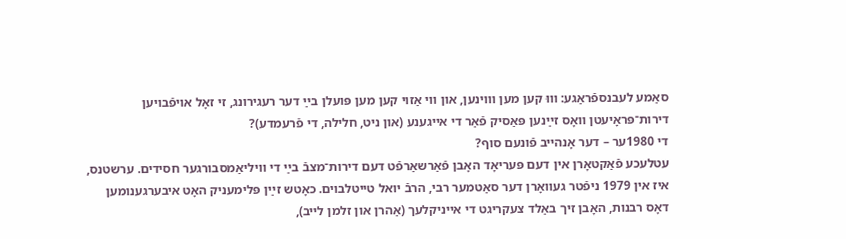סאַמע לעבנספֿראַגע: וווּ קען מען וווינען, און ווי אַזוי קען מען פּועלן בײַ דער רעגירונג, זי זאָל אויפֿבויען דירות־פּראָיעטן וואָס זײַנען פּאַסיק פֿאַר די אייגענע (און ניט, חלילה, די פֿרעמדע)?
די 1980ער – דער אָנהייב פֿונעם סוף?
עטלעכע פֿאַקטאָרן אין דעם פּעריאָד האָבן פֿאַרשאַרפֿט דעם דירות־מצבֿ בײַ די וויליאַמסבורגער חסידים. ערשטנס, איז אין 1979 ניפֿטר געוואָרן דער סאַטמער רבי, הרבֿ יואל טייטלבוים. כאָטש זײַן פּלימעניק האָט איבערגענומען דאָס רבנות, האָבן זיך באַלד צעקריגט די אייניקלעך (אַהרן און זלמן לייב),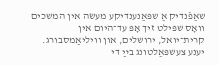שאַפֿנדיק אַ שפּאַנענדיקע מעשׂה אין המשכים וואָס שפּילט זיך אָפּ עד־היום אין קרית־יואל, ירושלים, און וויליאַמסבורג. יענע צעשפּאַלטונג בײַ די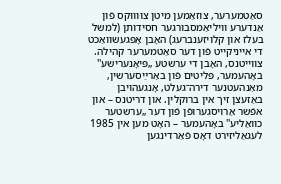סאַטמערער, צוזאַמען מיטן צוּוווּקס פֿון אַנדערע וויליאַמסבורגער חסידותן (למשל בעלז און קלויזענברעג) האָבן אָפּגעשוואַכט די אייניקייט פֿון דער סאַטמערער קהילה.
צווייטנס, האָבן די ערשטע „פּיאָנערישע'' באָהעמער, פּליטים פֿון באַרײַסערשין, מאַנהעטנער דירה־געלט, אָנגעהויבן באַזעצן זיך אין ברוקלין. און דריטנס – און אפֿשר אַרויסגערופֿן פֿון דער „ערשטער כוואַליע'' באָהעמער – האָט מען אין 1985 לעגאַליזירט דאָס פֿאַרדינגען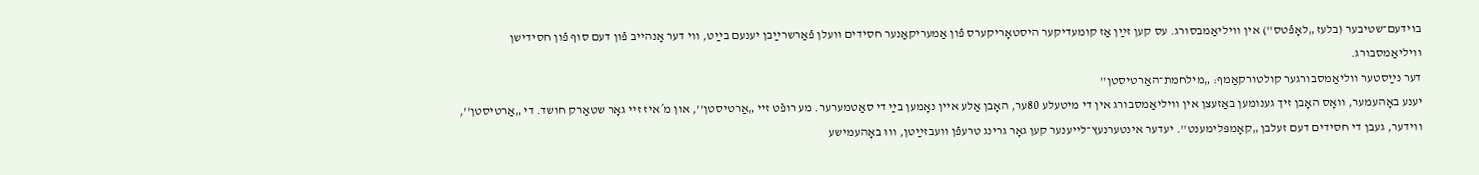בוידעם־שטיבער (בלעז „לאָפֿטס'') אין וויליאַמבסורג. עס קען זײַן אַז קומעדיקער היסטאָריקערס פֿון אַמעריקאַנער חסידים וועלן פֿאַרשרײַבן יענעם בײַט, ווי דער אָנהייב פֿון דעם סוף פֿון חסידישן וויליאַמסבורג.
דער נײַסטער ווליאַמסבורגער קולטורקאַמף: „מילחמת־האַרטיסטן''
יענע באָהעמער, וואָס האָבן זיך גענומען באַזעצן אין וויליאַמסבורג אין די מיטעלע 80ער, האָבן אַלע איין נאָמען בײַ די סאַטמערער. מע רופֿט זיי „אַרטיסטן'', און מ´איז זיי גאָר שטאַרק חושד. די „אַרטיסטן'', ווידער, געבן די חסידים דעם זעלבן „קאָמפּלימענט''. יעדער אינטערנעץ־לייענער קען גאָר גרינג טרעפֿן וועבזײַטן, וווּ באָהעמישע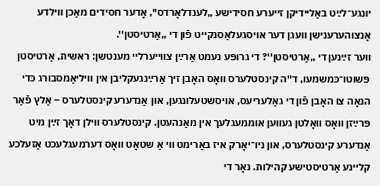יונגע־לײַט באַליידיקן זייערע חסידישע „לענדלאָרדס'', אָדער חסידים מאַכן ווילדע אָנצוהערענישן וועגן דער אויסגעלאַסנקייט פֿון די „אַרטיסטן''.
ווער זײַנען די „אַרטיסטן''? די גרופּע נעמט אַרײַן צווייערליי מענטשן: ראשית, אַרטיסטן פּשוטו־כּמשמעו, ד"ה קינסטלערס וואָס האָבן זיך אַרײַנגעקליבן אין וויליאַמסבורג כּדי הנאָה צו האָבן פֿון די גאַלעריעס, אויסשטעלונגען, און אַנדערע קינסטלערס – אַלץ פֿאַר פּרײַזן וואָס וואָלטן געווען אוממעגלעך אין מאַנהעטן. קינסטלערס ווילן דאָך זײַן מיט אַנדערע קינסטלערס, און ניו־יאָרק איז באַרימט ווי אַ שטאָט וואָס דערמעגלעכט אַזעלכע קליינע אַרטיסטישע קהילות. נאָר די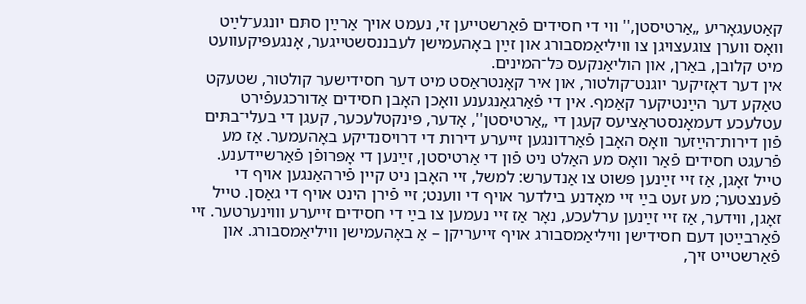קאַטעגאָריע „אַרטיסטן,'' ווי די חסידים פֿאַרשטייען זי, נעמט אויך אַרײַן סתּם יונגע־לײַט וואָס ווערן צוגעצויגן צו וויליאַמסבורג און זײַן באָהעמישן לעבננסשטייגער, אָנגעפּיקעוועט מיט קלובן, באַרן, און הוליאַנקעס כּל־המינים.
אין דער דאָזיקער יוגנט־קולטור, און איר קאָנטראַסט מיט דער חסידישער קולטור, שטעקט טאַקע דער הײַנטיקער קאַמף. אין די פֿאַרגאַנגענע וואָכן האָבן חסידים אַדורכגעפֿירט עטלעכע דעמאָנסטראַציעס קעגן די „אַרטיסטן'', אָדער, פּינקטלעכער, קעגן די בעלי־בתּים פֿון דירות־הײַזער וואָס האָבן פֿאַרדונגען זייערע דירות די דרויסנדיקע באָהעמער. אַז מע פֿרעגט חסידים פֿאַר וואָס מע האַלט ניט פֿון די אַרטיסטן, זײַנען די אָפּרופֿן פֿאַרשיידענע. טייל זאָגן, אַז זיי זײַנען פּשוט צו אַנדערש: למשל, זיי האָבן ניט קיין פֿירהאַנגען אויף די פֿענצטער; מע זעט בײַ זיי מאָדנע בילדער אויף די ווענט; זיי פֿירן הינט אויף די גאַסן. טייל זאָגן, ווידער, אַז זיי זײַנען ערלעכע, נאָר אַז זיי נעמען צו בײַ די חסידים זייערע וווינערטער. זיי פֿאַרבײַטן דעם חסידישן וויליאַמסבורג אויף זייעריקן – אַ באָהעמישן וויליאַמסבורג. און פֿאַרשטייט זיך,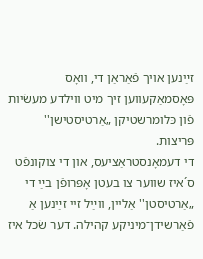זײַנען אויך פֿאַראַן די, וואָס פּאָסמאַקעווען זיך מיט ווילדע מעשׂיות פֿון כּלומרשטיקן „אַרטיסטישן'' פּריצות.
די דעמאָנסטראַציעס, און די צוקונפֿט
ס´איז שווער צו בעטן אָפּרופֿן בײַ די „אַרטיסטן'' אַליין, ווײַל זיי זײַנען אַ פֿאַרשידן־מיניקע קהילה. דער שׂכל איז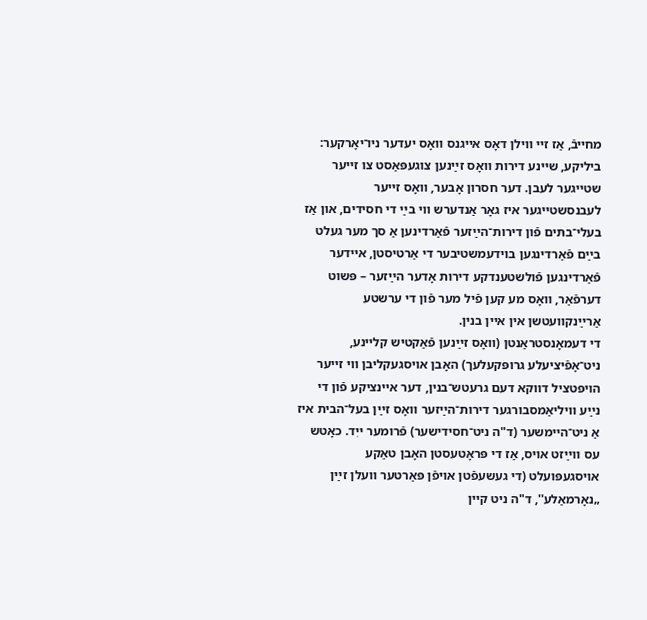מחייבֿ, אַז זיי ווילן דאָס אייגנס וואָס יעדער ניו־יאָרקער: ביליקע, שיינע דירות וואָס זײַנען צוגעפּאַסט צו זייער שטייגער לעבן. דער חסרון אָבער, וואָס זייער לעבנסשטייגער איז גאָר אַנדערש ווי בײַ די חסידים, און אַז בעלי־בתּים פֿון דירות־הײַזער פֿאַרדינען אַ סך מער געלט בײַם פֿאַרדינגען בוידעמשטיבער די אַרטיסטן, איידער פֿאַרדינגען פֿולשטענדקע דירות אָדער הײַזער – פּשוט דערפֿאַר, וואָס מע קען פֿיל מער פֿון די ערשטע אַרײַנקוועטשן אין איין בנין.
די דעמאָנסטראַנטן (וואָס זײַנען פֿאַקטיש קליינע, ניט־אָפֿיציעלע גרופּקעלעך) האָבן אויסגעקליבן ווי זייער הויפּטציל דווקא דעם גרעטש־בנין, דער איינציקע פֿון די נײַע וויליאַמסבורגער דירות־הײַזער וואָס זײַן בעל־הבית איז אַ ניט־היימשער (ד"ה ניט־חסידישער) פֿרומער ייִד. כאָטש עס ווײַזט אויס, אַז די פּראָטעסטן האָבן טאַקע אויסגעפּועלט (די געשעפֿטן אויפֿן פּאַרטער וועלן זײַן „נאָרמאַלע'', ד"ה ניט קיין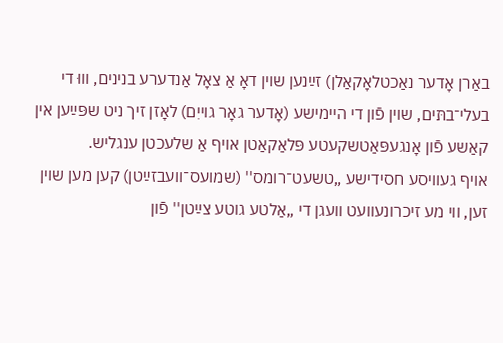באַרן אָדער נאַכטלאָקאַלן) זײַנען שוין דאָ אַ צאָל אַנדערע בנינים, וווּ די בעלי־בתּים, שוין פֿון די היימישע (אָדער גאָר גוייִם) לאָזן זיך ניט שפּײַען אין קאַשע פֿון אָנגעפּאַטשקעטע פּלאַקאַטן אויף אַ שלעכטן ענגליש.
אויף געוויסע חסידישע „טשעט־רומס'' (שמועס־וועבזײַטן) קען מען שוין זען, ווי מע זיכרונעוועט וועגן די „אַלטע גוטע צײַטן'' פֿון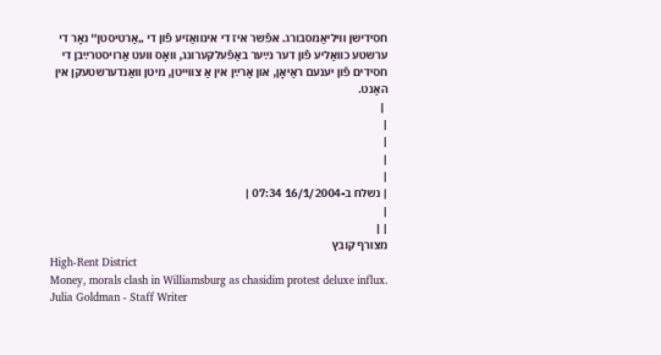חסידישן וויליאַמסבורג. אפֿשר איז די אינוואַזיע פֿון די „אַרטיסטן'' נאָר די ערשטע כוואַליע פֿון דער נײַער באַפֿעלקערונג, וואָס וועט אַרויסטרײַבן די חסידים פֿון יענעם ראַיאָן, און אַרײַן אין אַ צווייטן, מיטן וואַנדערשטעקן אין האַנט.
 |
|
|
|
|
| נשלח ב-16/1/2004 07:34 |
|
| |
מצורף קובץ
High-Rent District
Money, morals clash in Williamsburg as chasidim protest deluxe influx.
Julia Goldman - Staff Writer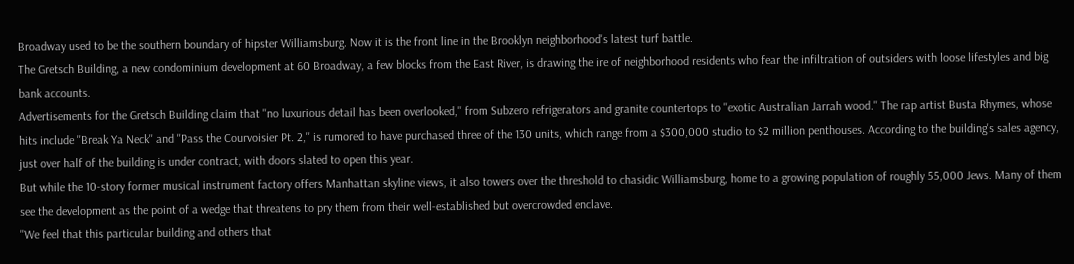Broadway used to be the southern boundary of hipster Williamsburg. Now it is the front line in the Brooklyn neighborhood's latest turf battle.
The Gretsch Building, a new condominium development at 60 Broadway, a few blocks from the East River, is drawing the ire of neighborhood residents who fear the infiltration of outsiders with loose lifestyles and big bank accounts.
Advertisements for the Gretsch Building claim that ''no luxurious detail has been overlooked,'' from Subzero refrigerators and granite countertops to ''exotic Australian Jarrah wood.'' The rap artist Busta Rhymes, whose hits include ''Break Ya Neck'' and ''Pass the Courvoisier Pt. 2,'' is rumored to have purchased three of the 130 units, which range from a $300,000 studio to $2 million penthouses. According to the building's sales agency, just over half of the building is under contract, with doors slated to open this year.
But while the 10-story former musical instrument factory offers Manhattan skyline views, it also towers over the threshold to chasidic Williamsburg, home to a growing population of roughly 55,000 Jews. Many of them see the development as the point of a wedge that threatens to pry them from their well-established but overcrowded enclave.
''We feel that this particular building and others that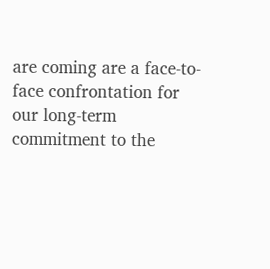are coming are a face-to-face confrontation for our long-term commitment to the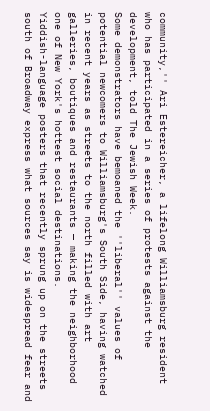community,'' Ari Estereicher, a lifelong Williamsburg resident who has participated in a series of protests against the development, told The Jewish Week.
Some demonstrators have bemoaned the ''liberal'' values of potential newcomers to Williamsburg's South Side, having watched in recent years as streets to the north filled with art galleries, boutiques and restaurants — making the neighborhood one of New York's hottest social destinations.
Yiddish-language posters that recently sprung up on the streets south of Broadway express what sources say is widespread fear and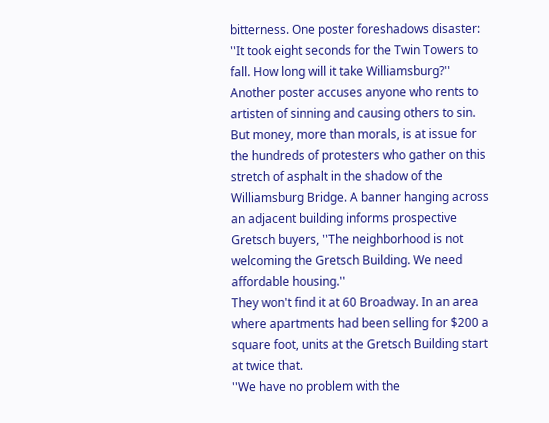bitterness. One poster foreshadows disaster: ''It took eight seconds for the Twin Towers to fall. How long will it take Williamsburg?''
Another poster accuses anyone who rents to artisten of sinning and causing others to sin.
But money, more than morals, is at issue for the hundreds of protesters who gather on this stretch of asphalt in the shadow of the Williamsburg Bridge. A banner hanging across an adjacent building informs prospective Gretsch buyers, ''The neighborhood is not welcoming the Gretsch Building. We need affordable housing.''
They won't find it at 60 Broadway. In an area where apartments had been selling for $200 a square foot, units at the Gretsch Building start at twice that.
''We have no problem with the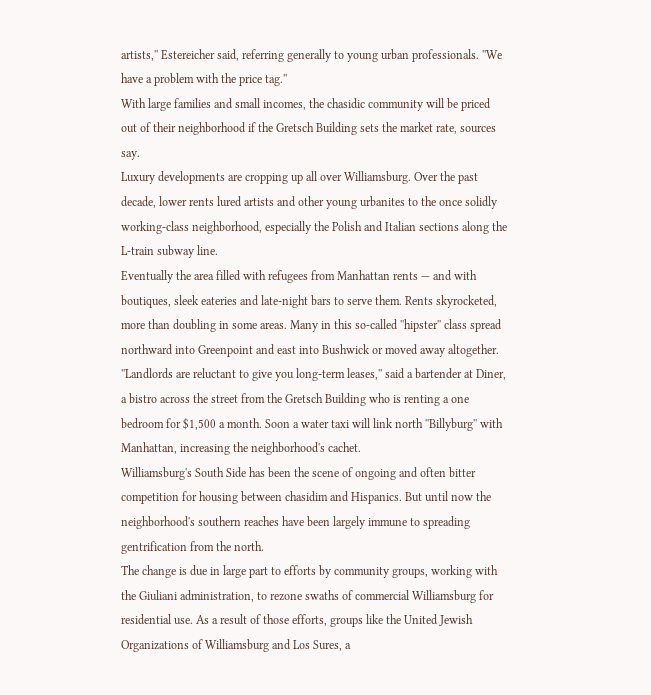artists,'' Estereicher said, referring generally to young urban professionals. ''We have a problem with the price tag.''
With large families and small incomes, the chasidic community will be priced out of their neighborhood if the Gretsch Building sets the market rate, sources say.
Luxury developments are cropping up all over Williamsburg. Over the past decade, lower rents lured artists and other young urbanites to the once solidly working-class neighborhood, especially the Polish and Italian sections along the L-train subway line.
Eventually the area filled with refugees from Manhattan rents — and with boutiques, sleek eateries and late-night bars to serve them. Rents skyrocketed, more than doubling in some areas. Many in this so-called ''hipster'' class spread northward into Greenpoint and east into Bushwick or moved away altogether.
''Landlords are reluctant to give you long-term leases,'' said a bartender at Diner, a bistro across the street from the Gretsch Building who is renting a one bedroom for $1,500 a month. Soon a water taxi will link north ''Billyburg'' with Manhattan, increasing the neighborhood's cachet.
Williamsburg's South Side has been the scene of ongoing and often bitter competition for housing between chasidim and Hispanics. But until now the neighborhood's southern reaches have been largely immune to spreading gentrification from the north.
The change is due in large part to efforts by community groups, working with the Giuliani administration, to rezone swaths of commercial Williamsburg for residential use. As a result of those efforts, groups like the United Jewish Organizations of Williamsburg and Los Sures, a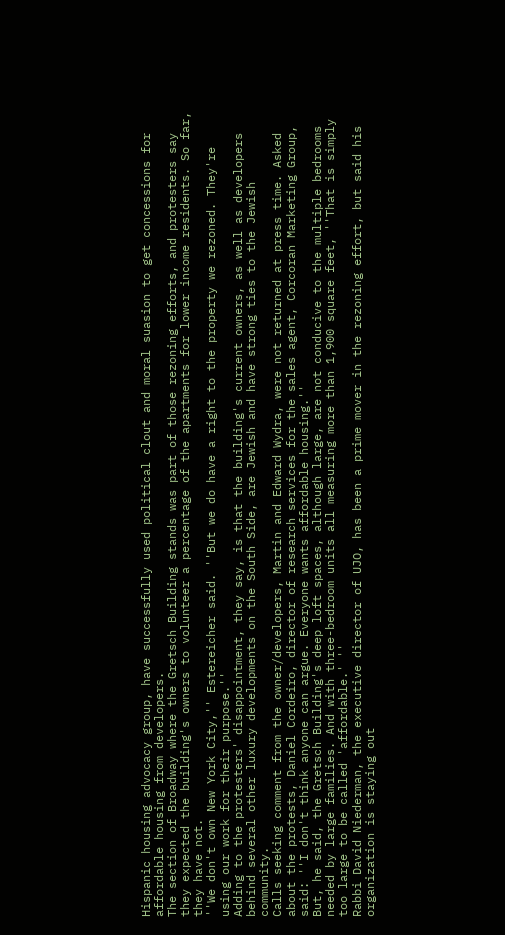Hispanic housing advocacy group, have successfully used political clout and moral suasion to get concessions for affordable housing from developers.
The section of Broadway where the Gretsch Building stands was part of those rezoning efforts, and protesters say they expected the building's owners to volunteer a percentage of the apartments for lower income residents. So far, they have not.
''We don't own New York City,'' Estereicher said. ''But we do have a right to the property we rezoned. They're using our work for their purpose.''
Adding to the protesters' disappointment, they say, is that the building's current owners, as well as developers behind several other luxury developments on the South Side, are Jewish and have strong ties to the Jewish community.
Calls seeking comment from the owner/developers, Martin and Edward Wydra, were not returned at press time. Asked about the protests, Daniel Cordeiro, director of research services for the sales agent, Corcoran Marketing Group, said: ''I don't think anyone can argue. Everyone wants affordable housing.''
But, he said, the Gretsch Building's deep loft spaces, although large, are not conducive to the multiple bedrooms needed by large families. And with three-bedroom units all measuring more than 1,900 square feet, ''That is simply too large to be called 'affordable.' ''
Rabbi David Niederman, the executive director of UJO, has been a prime mover in the rezoning effort, but said his organization is staying out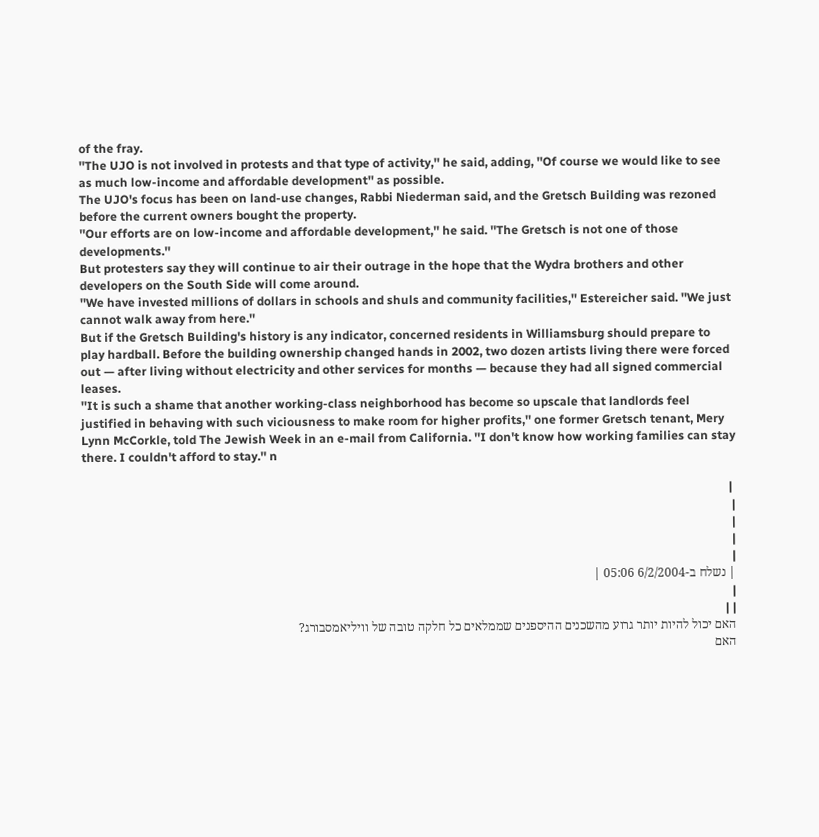of the fray.
''The UJO is not involved in protests and that type of activity,'' he said, adding, ''Of course we would like to see as much low-income and affordable development'' as possible.
The UJO's focus has been on land-use changes, Rabbi Niederman said, and the Gretsch Building was rezoned before the current owners bought the property.
''Our efforts are on low-income and affordable development,'' he said. ''The Gretsch is not one of those developments.''
But protesters say they will continue to air their outrage in the hope that the Wydra brothers and other developers on the South Side will come around.
''We have invested millions of dollars in schools and shuls and community facilities,'' Estereicher said. ''We just cannot walk away from here.''
But if the Gretsch Building's history is any indicator, concerned residents in Williamsburg should prepare to play hardball. Before the building ownership changed hands in 2002, two dozen artists living there were forced out — after living without electricity and other services for months — because they had all signed commercial leases.
''It is such a shame that another working-class neighborhood has become so upscale that landlords feel justified in behaving with such viciousness to make room for higher profits,'' one former Gretsch tenant, Mery Lynn McCorkle, told The Jewish Week in an e-mail from California. ''I don't know how working families can stay there. I couldn't afford to stay.'' n

 |
|
|
|
|
| נשלח ב-6/2/2004 05:06 |
|
| |
האם יכול להיות יותר גרוע מהשכנים ההיספנים שממלאים כל חלקה טובה של וויליאמסבורג?
האם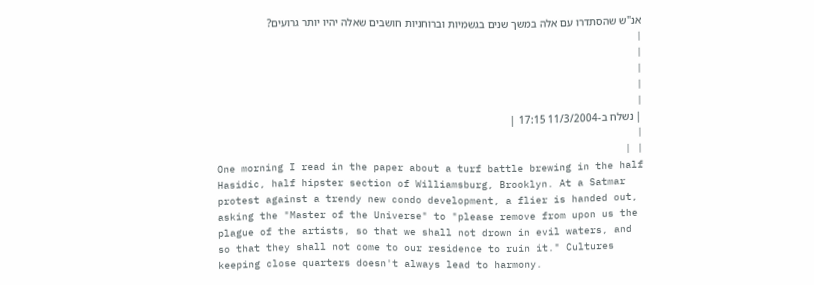אנ"ש שהסתדרו עם אלה במשך שנים בגשמיות וברוחניות חושבים שאלה יהיו יותר גרועים?
|
|
|
|
|
| נשלח ב-11/3/2004 17:15 |
|
| |
One morning I read in the paper about a turf battle brewing in the half Hasidic, half hipster section of Williamsburg, Brooklyn. At a Satmar protest against a trendy new condo development, a flier is handed out, asking the "Master of the Universe" to "please remove from upon us the plague of the artists, so that we shall not drown in evil waters, and so that they shall not come to our residence to ruin it." Cultures keeping close quarters doesn't always lead to harmony.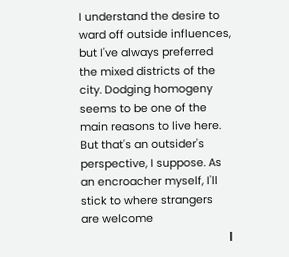I understand the desire to ward off outside influences, but I've always preferred the mixed districts of the city. Dodging homogeny seems to be one of the main reasons to live here. But that's an outsider's perspective, I suppose. As an encroacher myself, I'll stick to where strangers are welcome
ן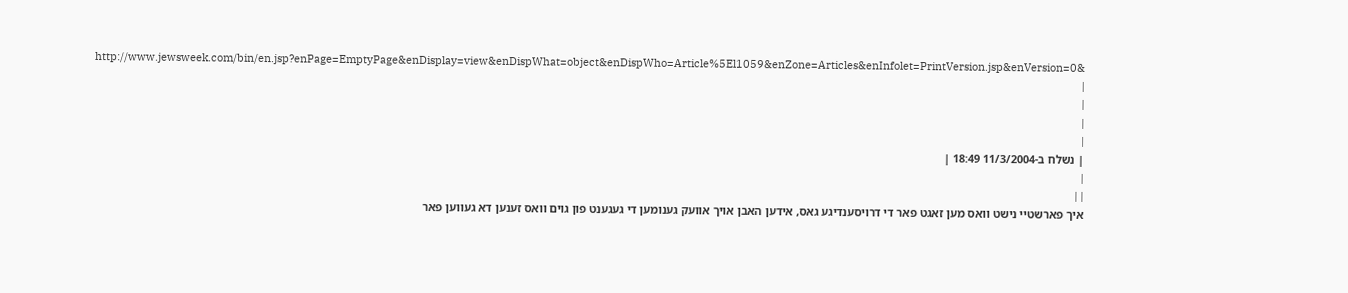http://www.jewsweek.com/bin/en.jsp?enPage=EmptyPage&enDisplay=view&enDispWhat=object&enDispWho=Article%5El1059&enZone=Articles&enInfolet=PrintVersion.jsp&enVersion=0&
|
|
|
|
| נשלח ב-11/3/2004 18:49 |
|
| |
איך פארשטיי נישט וואס מען זאגט פאר די דרויסענדיגע גאס, אידען האבן אויך אוועק גענומען די געגענט פון גוים וואס זענען דא געווען פאר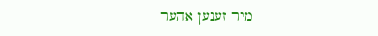מיר זענען אהער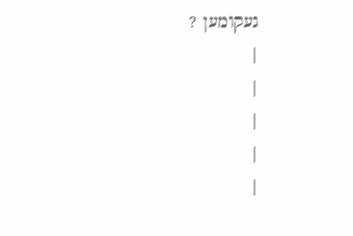געקומען ?
|
|
|
|
|